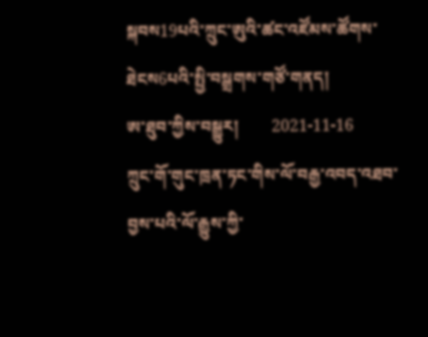སྐབས19པའི་ཀྲུང་ཨུའི་ཚང་འཛོམས་ཚོགས་ཐེངས6པའི་སྤྱི་བསྒྲགས་གཙོ་གནད།
ཨ་ཐུབ་ཀྱིས་བསྒྱུར།        2021-11-16
ཀྲུང་གོ་གུང་ཁྲན་ཏང་གིས་ལོ་བརྒྱ་འབད་འཐབ་བྱས་པའི་ལོ་རྒྱུས་ཀྱི་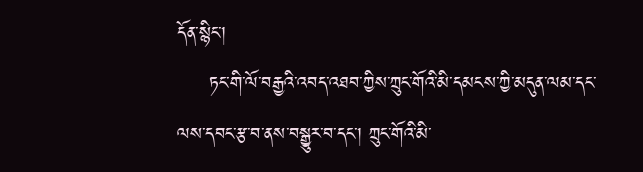དོན་སྙིང་།
     ཏང་གི་ལོ་བརྒྱའི་འབད་འཐབ་ཀྱིས་ཀྲུང་གོའི་མི་དམངས་ཀྱི་མདུན་ལམ་དང་ལས་དབང་རྩ་བ་ནས་བསྒྱུར་བ་དང་། ཀྲུང་གོའི་མི་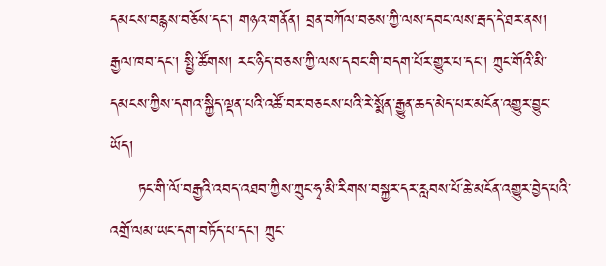དམངས་བརྙས་བཅོས་དང་། གཉའ་གནོན། བྲན་བཀོལ་བཅས་ཀྱི་ལས་དབང་ལས་རྦད་དེ་ཐར་ནས། རྒྱལ་ཁབ་དང་། སྤྱི་ཚོགས། རང་ཉིད་བཅས་ཀྱི་ལས་དབང་གི་བདག་པོར་གྱུར་པ་དང་། ཀྲུང་གོའི་མི་དམངས་ཀྱིས་དགའ་སྐྱིད་ལྡན་པའི་འཚོ་བར་བཅངས་པའི་རེ་སྨོན་རྒྱུན་ཆད་མེད་པར་མངོན་འགྱུར་བྱུང་ཡོད།
     ཏང་གི་ལོ་བརྒྱའི་འབད་འཐབ་ཀྱིས་ཀྲུང་ཧྭ་མི་རིགས་བསྐྱར་དར་རླབས་པོ་ཆེ་མངོན་འགྱུར་བྱེད་པའི་འགྲོ་ལམ་ཡང་དག་བཏོད་པ་དང་། ཀྲུང་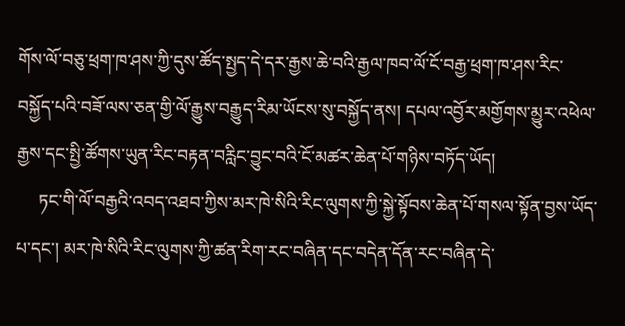གོས་ལོ་བཅུ་ཕྲག་ཁ་ཤས་ཀྱི་དུས་ཚོད་སྤྱད་དེ་དར་རྒྱས་ཆེ་བའི་རྒྱལ་ཁབ་ལོ་ངོ་བརྒྱ་ཕྲག་ཁ་ཤས་རིང་བསྐྱོད་པའི་བཟོ་ལས་ཅན་གྱི་ལོ་རྒྱུས་བརྒྱུད་རིམ་ཡོངས་སུ་བསྐྱོད་ནས། དཔལ་འབྱོར་མགྱོགས་མྱུར་འཕེལ་རྒྱས་དང་སྤྱི་ཚོགས་ཡུན་རིང་བརྟན་བརླིང་བྱུང་བའི་ངོ་མཚར་ཆེན་པོ་གཉིས་བཏོད་ཡོད།
     ཏང་གི་ལོ་བརྒྱའི་འབད་འཐབ་ཀྱིས་མར་ཁེ་སིའི་རིང་ལུགས་ཀྱི་སྐྱེ་སྟོབས་ཆེན་པོ་གསལ་སྟོན་བྱས་ཡོད་པ་དང་། མར་ཁེ་སིའི་རིང་ལུགས་ཀྱི་ཚན་རིག་རང་བཞིན་དང་བདེན་དོན་རང་བཞིན་དེ་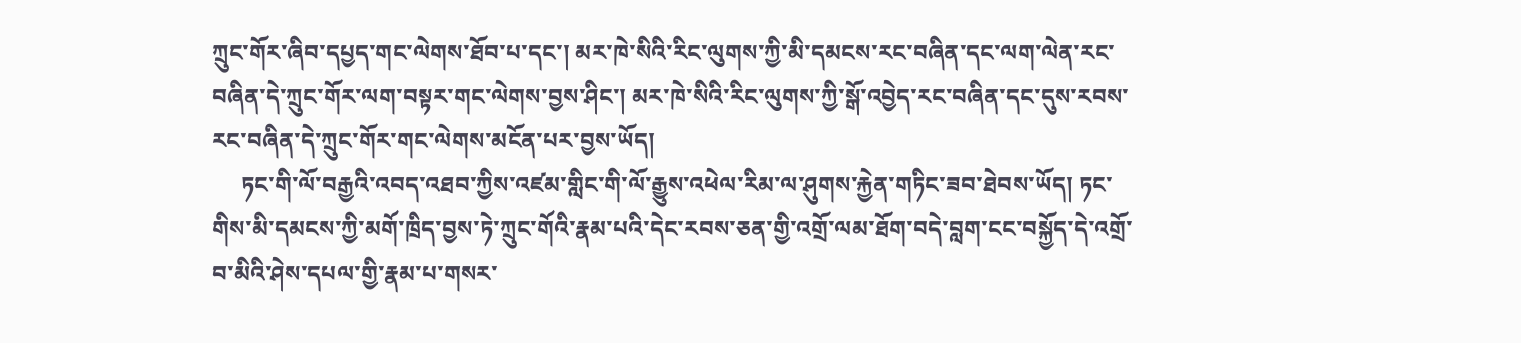ཀྲུང་གོར་ཞིབ་དཔྱད་གང་ལེགས་ཐོབ་པ་དང་། མར་ཁེ་སིའི་རིང་ལུགས་ཀྱི་མི་དམངས་རང་བཞིན་དང་ལག་ལེན་རང་བཞིན་དེ་ཀྲུང་གོར་ལག་བསྟར་གང་ལེགས་བྱས་ཤིང་། མར་ཁེ་སིའི་རིང་ལུགས་ཀྱི་སྒོ་འབྱེད་རང་བཞིན་དང་དུས་རབས་རང་བཞིན་དེ་ཀྲུང་གོར་གང་ལེགས་མངོན་པར་བྱས་ཡོད།
     ཏང་གི་ལོ་བརྒྱའི་འབད་འཐབ་ཀྱིས་འཛམ་གླིང་གི་ལོ་རྒྱུས་འཕེལ་རིམ་ལ་ཤུགས་རྐྱེན་གཏིང་ཟབ་ཐེབས་ཡོད། ཏང་གིས་མི་དམངས་ཀྱི་མགོ་ཁྲིད་བྱས་ཏེ་ཀྲུང་གོའི་རྣམ་པའི་དེང་རབས་ཅན་གྱི་འགྲོ་ལམ་ཐོག་བདེ་བླག་ངང་བསྐྱོད་དེ་འགྲོ་བ་མིའི་ཤེས་དཔལ་གྱི་རྣམ་པ་གསར་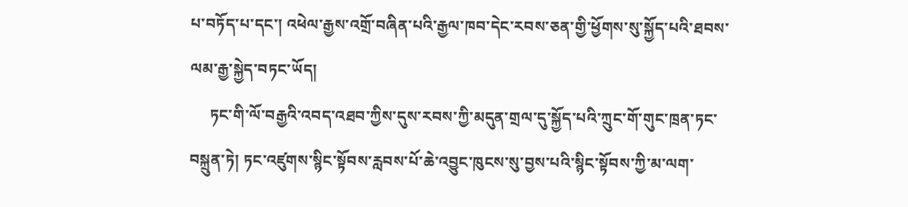པ་བཏོད་པ་དང་། འཕེལ་རྒྱས་འགྲོ་བཞིན་པའི་རྒྱལ་ཁབ་དེང་རབས་ཅན་གྱི་ཕྱོགས་སུ་སྐྱོད་པའི་ཐབས་ལམ་རྒྱ་སྐྱེད་བཏང་ཡོད།
     ཏང་གི་ལོ་བརྒྱའི་འབད་འཐབ་ཀྱིས་དུས་རབས་ཀྱི་མདུན་གྲལ་དུ་སྐྱོད་པའི་ཀྲུང་གོ་གུང་ཁྲན་ཏང་བསྐྲུན་ཏེ། ཏང་འཛུགས་སྙིང་སྟོབས་རླབས་པོ་ཆེ་འབྱུང་ཁུངས་སུ་བྱས་པའི་སྙིང་སྟོབས་ཀྱི་མ་ལག་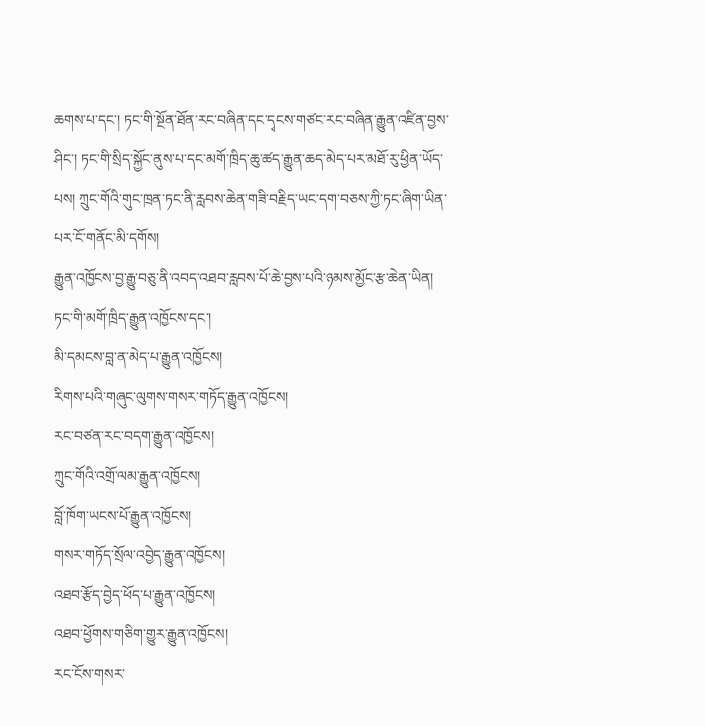ཆགས་པ་དང་། ཏང་གི་སྔོན་ཐོན་རང་བཞིན་དང་དྭངས་གཙང་རང་བཞིན་རྒྱུན་འཛིན་བྱས་ཤིང་། ཏང་གི་སྲིད་སྐྱོང་ནུས་པ་དང་མགོ་ཁྲིད་ཆུ་ཚད་རྒྱུན་ཆད་མེད་པར་མཐོ་རུ་ཕྱིན་ཡོད་པས། ཀྲུང་གོའི་གུང་ཁྲན་ཏང་ནི་རླབས་ཆེན་གཟི་བརྗིད་ཡང་དག་བཅས་ཀྱི་ཏང་ཞིག་ཡིན་པར་ངོ་གནོང་མི་དགོས།
རྒྱུན་འཁྱོངས་བྱ་རྒྱུ་བཅུ་ནི་འབད་འཐབ་རླབས་པོ་ཆེ་བྱས་པའི་ཉམས་མྱོང་རྩ་ཆེན་ཡིན།
ཏང་གི་མགོ་ཁྲིད་རྒྱུན་འཁྱོངས་དང་།
མི་དམངས་བླ་ན་མེད་པ་རྒྱུན་འཁྱོངས།
རིགས་པའི་གཞུང་ལུགས་གསར་གཏོད་རྒྱུན་འཁྱོངས།
རང་བཙན་རང་བདག་རྒྱུན་འཁྱོངས།
ཀྲུང་གོའི་འགྲོ་ལམ་རྒྱུན་འཁྱོངས།
བློ་ཁོག་ཡངས་པོ་རྒྱུན་འཁྱོངས།
གསར་གཏོད་སྲོལ་འབྱེད་རྒྱུན་འཁྱོངས།
འཐབ་རྩོད་བྱེད་ཕོད་པ་རྒྱུན་འཁྱོངས།
འཐབ་ཕྱོགས་གཅིག་གྱུར་རྒྱུན་འཁྱོངས།
རང་ངོས་གསར་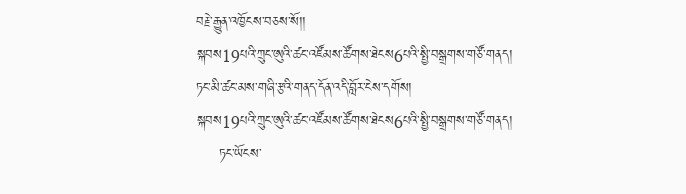བརྗེ་རྒྱུན་འཁྱོངས་བཅས་སོ།།
སྐབས19པའི་ཀྲུང་ཨུའི་ཚང་འཛོམས་ཚོགས་ཐེངས6པའི་སྤྱི་བསྒྲགས་གཙོ་གནད།
ཏང་མི་ཚང་མས་གཞི་རྩའི་གནད་དོན་འདི་བློར་ངེས་དགོས།
སྐབས19པའི་ཀྲུང་ཨུའི་ཚང་འཛོམས་ཚོགས་ཐེངས6པའི་སྤྱི་བསྒྲགས་གཙོ་གནད།
     ཏང་ཡོངས་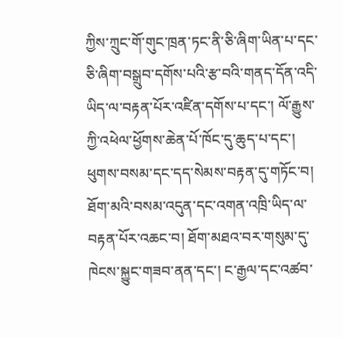ཀྱིས་ཀྲུང་གོ་གུང་ཁྲན་ཏང་ནི་ཅི་ཞིག་ཡིན་པ་དང་ཅི་ཞིག་བསྒྲུབ་དགོས་པའི་རྩ་བའི་གནད་དོན་འདི་ཡིད་ལ་བརྟན་པོར་འཛིན་དགོས་པ་དང་། ལོ་རྒྱུས་ཀྱི་འཕེལ་ཕྱོགས་ཆེན་པོ་ཁོང་དུ་ཆུད་པ་དང་། ཕུགས་བསམ་དང་དད་སེམས་བརྟན་དུ་གཏོང་བ། ཐོག་མའི་བསམ་འདུན་དང་འགན་འཁྲི་ཡིད་ལ་བརྟན་པོར་འཆང་བ། ཐོག་མཐའ་བར་གསུམ་དུ་ཁེངས་སྐྱུང་གཟབ་ནན་དང་། ང་རྒྱལ་དང་འཚབ་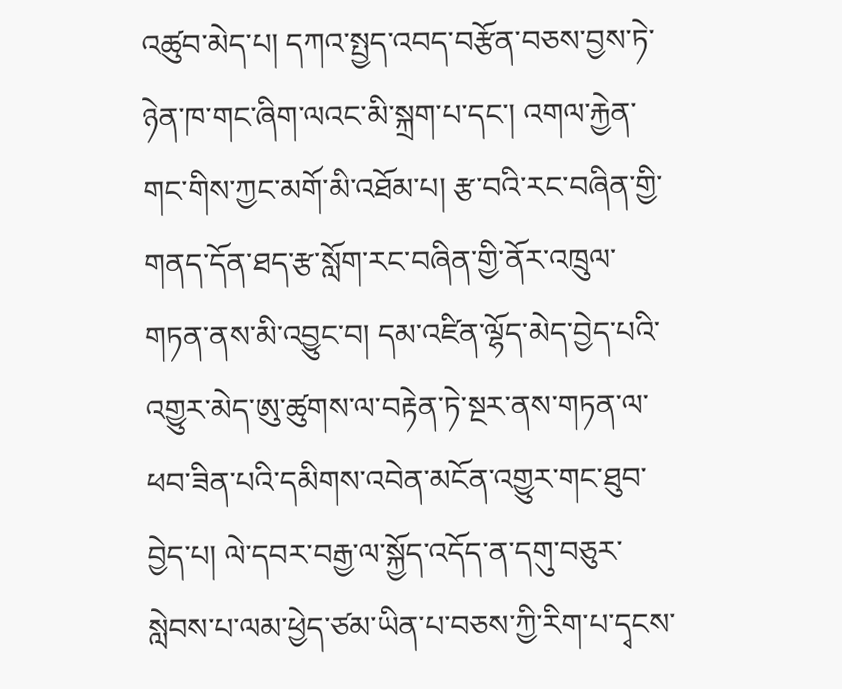འཚུབ་མེད་པ། དཀའ་སྤྱད་འབད་བརྩོན་བཅས་བྱས་ཏེ་ཉེན་ཁ་གང་ཞིག་ལའང་མི་སྐྲག་པ་དང་། འགལ་རྐྱེན་གང་གིས་ཀྱང་མགོ་མི་འཐོམ་པ། རྩ་བའི་རང་བཞིན་གྱི་གནད་དོན་ཐད་རྩ་སློག་རང་བཞིན་གྱི་ནོར་འཁྲུལ་གཏན་ནས་མི་འབྱུང་བ། དམ་འཛིན་ལྷོད་མེད་བྱེད་པའི་འགྱུར་མེད་ཨུ་ཚུགས་ལ་བརྟེན་ཏེ་སྔར་ནས་གཏན་ལ་ཕབ་ཟིན་པའི་དམིགས་འབེན་མངོན་འགྱུར་གང་ཐུབ་བྱེད་པ། ལེ་དབར་བརྒྱ་ལ་སྐྱོད་འདོད་ན་དགུ་བཅུར་སླེབས་པ་ལམ་ཕྱེད་ཙམ་ཡིན་པ་བཅས་ཀྱི་རིག་པ་དྭངས་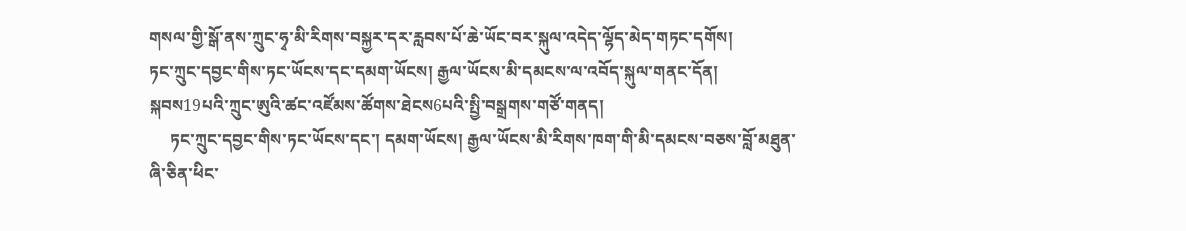གསལ་གྱི་སྒོ་ནས་ཀྲུང་ཧྭ་མི་རིགས་བསྐྱར་དར་རླབས་པོ་ཆེ་ཡོང་བར་སྐུལ་འདེད་ལྷོད་མེད་གཏང་དགོས།
ཏང་ཀྲུང་དབྱང་གིས་ཏང་ཡོངས་དང་དམག་ཡོངས། རྒྱལ་ཡོངས་མི་དམངས་ལ་འབོད་སྐུལ་གནང་དོན།
སྐབས19པའི་ཀྲུང་ཨུའི་ཚང་འཛོམས་ཚོགས་ཐེངས6པའི་སྤྱི་བསྒྲགས་གཙོ་གནད།
     ཏང་ཀྲུང་དབྱང་གིས་ཏང་ཡོངས་དང་། དམག་ཡོངས། རྒྱལ་ཡོངས་མི་རིགས་ཁག་གི་མི་དམངས་བཅས་བློ་མཐུན་ཞི་ཅིན་ཕིང་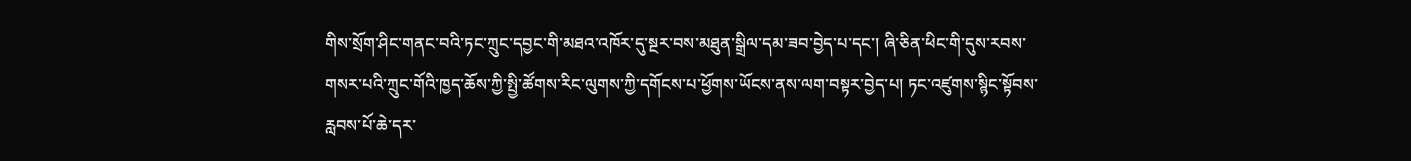གིས་སྲོག་ཤིང་གནང་བའི་ཏང་ཀྲུང་དབྱང་གི་མཐའ་འཁོར་དུ་སྔར་བས་མཐུན་སྒྲིལ་དམ་ཟབ་བྱེད་པ་དང་། ཞི་ཅིན་ཕིང་གི་དུས་རབས་གསར་པའི་ཀྲུང་གོའི་ཁྱད་ཆོས་ཀྱི་སྤྱི་ཚོགས་རིང་ལུགས་ཀྱི་དགོངས་པ་ཕྱོགས་ཡོངས་ནས་ལག་བསྟར་བྱེད་པ། ཏང་འཛུགས་སྙིང་སྟོབས་རླབས་པོ་ཆེ་དར་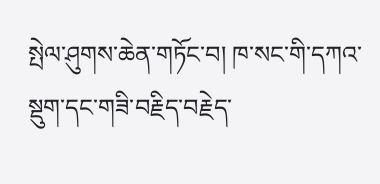སྤེལ་ཤུགས་ཆེན་གཏོང་བ། ཁ་སང་གི་དཀའ་སྡུག་དང་གཟི་བརྗིད་བརྗེད་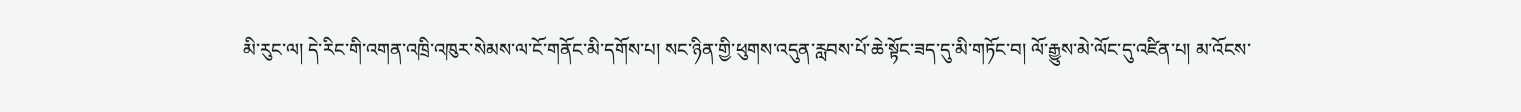མི་རུང་ལ། དེ་རིང་གི་འགན་འཁྲི་འཁུར་སེམས་ལ་ངོ་གནོང་མི་དགོས་པ། སང་ཉིན་གྱི་ཕུགས་འདུན་རླབས་པོ་ཆེ་སྟོང་ཟད་དུ་མི་གཏོང་བ། ལོ་རྒྱུས་མེ་ལོང་དུ་འཛིན་པ། མ་འོངས་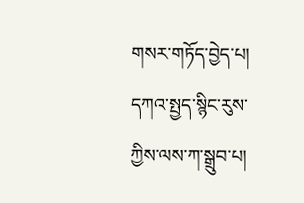གསར་གཏོད་བྱེད་པ། དཀའ་སྤྱད་སྙིང་རུས་ཀྱིས་ལས་ཀ་སྒྲུབ་པ།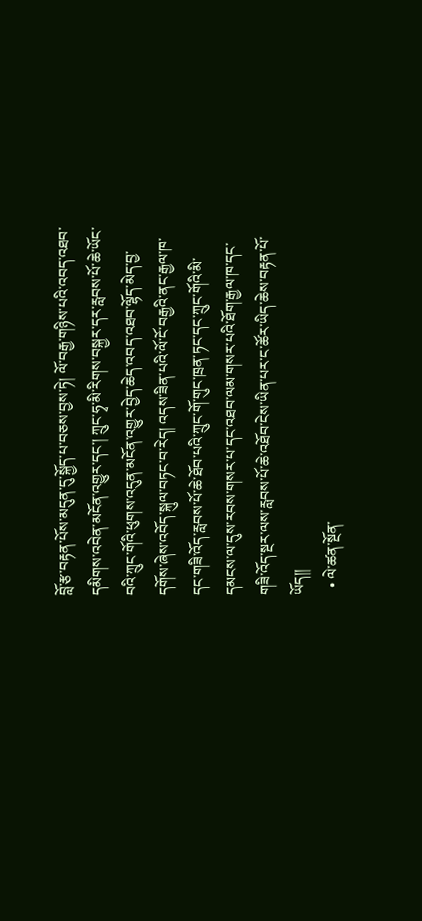བློ་རྩ་བརྟན་པོས་མདུན་དུ་སྐྱོད་པ་བཅས་བྱས་ཏེ། ལོ་བརྒྱ་གཉིས་པའི་འབད་འཐབ་དམིགས་འབེན་མངོན་འགྱུར་དང་། ཀྲུང་ཧྭ་མི་རིགས་བསྐྱར་དར་རླབས་པོ་ཆེ་ཡོང་བའི་ཀྲུང་གོའི་ཕུགས་འདུན་མངོན་འགྱུར་བྱེད་ཆེད་འབད་འཐབ་ལྷོད་མེད་བྱ་དགོས་ཞེས་འབོད་སྐུལ་བཏང་བ་རེད། འདས་ཟིན་པའི་ལོ་ངོ་བརྒྱའི་ནང་རྒྱལ་ཁ་དང་གཟི་འོད་རླབས་པོ་ཆེ་ཐོབ་པའི་ཀྲུང་གོ་གུང་ཁྲན་ཏང་དང་ཀྲུང་གོའི་མི་དམངས་ལ་དུས་རབས་གསར་པ་དང་འཐབ་ལམ་གསར་པའི་ཐོག་རྒྱལ་ཁ་དང་གཟི་འོད་སྔར་ལས་རླབས་པོ་ཆེ་འཐོབ་ངེས་ཡིན་པར་ང་ཚོར་ཡིད་ཆེས་བརྟན་པོ་ཡོད།།
  • ལེ་ཚན་སྔོན་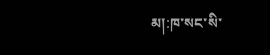མ།:ཁ་སང་སི་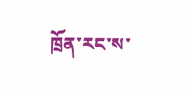ཁྲོན་རང་ས་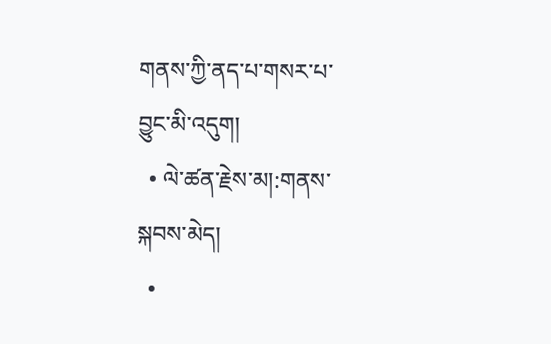གནས་ཀྱི་ནད་པ་གསར་པ་བྱུང་མི་འདུག།
  • ལེ་ཚན་རྗེས་མ།:གནས་སྐབས་མེད།
  •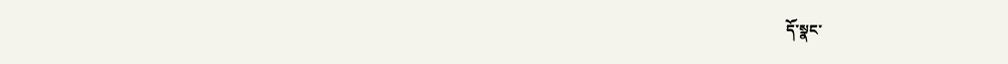དོ་སྣང་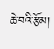ཆེ་བའི་རྩོམ།